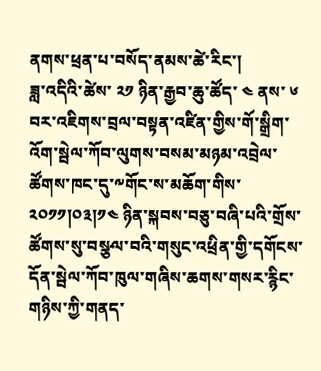ནགས་ཕྲན་པ་བསོད་ནམས་ཚེ་རིང་།
ཟླ་འདིའི་ཚེས་ ༢༡ ཉིན་རྒྱབ་ཆུ་ཚོད་ ༤ ནས་ ༦ བར་འཇིགས་བྲལ་བསྟན་འཛིན་གྱིས་གོ་སྒྲིག་འོག་སྦེལ་ཀོབ་ལུགས་བསམ་མཉམ་འབྲེལ་ཚོགས་ཁང་དུ་༸གོང་ས་མཆོག་གིས་ ༢༠༡༡།༠༣།༡༤ ཉིན་སྐབས་བཅུ་བཞི་པའི་གྲོས་ཚོགས་སུ་བསྩལ་བའི་གསུང་འཕྲིན་གྱི་དགོངས་དོན་སྦེལ་ཀོབ་ཁུལ་གཞིས་ཆགས་གསར་རྙིང་གཉིས་ཀྱི་གནད་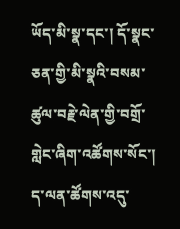ཡོད་མི་སྣ་དང་། དོ་སྣང་ཅན་གྱི་མི་སྣའི་བསམ་ཚུལ་བརྗེ་ལེན་གྱི་བགྲོ་གླེང་ཞིག་འཚོགས་སོང་།
ད་ལན་ཚོགས་འདུ་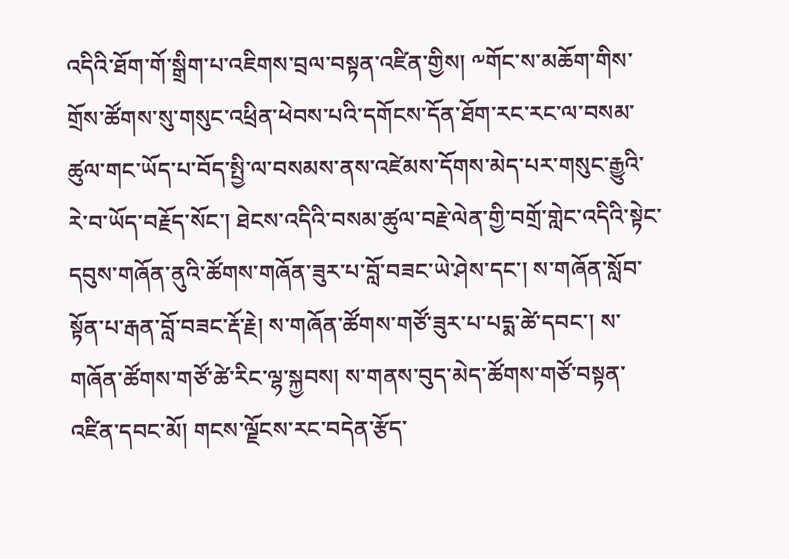འདིའི་ཐོག་གོ་སྒྲིག་པ་འཇིགས་བྲལ་བསྟན་འཛིན་གྱིས། ༸གོང་ས་མཆོག་གིས་གྲོས་ཚོགས་སུ་གསུང་འཕྲིན་ཕེབས་པའི་དགོངས་དོན་ཐོག་རང་རང་ལ་བསམ་ཚུལ་གང་ཡོད་པ་བོད་སྤྱི་ལ་བསམས་ནས་འཛེམས་དོགས་མེད་པར་གསུང་རྒྱུའི་རེ་བ་ཡོད་བརྗོད་སོང་། ཐེངས་འདིའི་བསམ་ཚུལ་བརྗེ་ལེན་གྱི་བགྲོ་གླེང་འདིའི་སྟེང་དབུས་གཞོན་ནུའི་ཚོགས་གཞོན་ཟུར་པ་བློ་བཟང་ཡེ་ཤེས་དང་། ས་གཞོན་སློབ་སྟོན་པ་རྒན་བློ་བཟང་རྡོ་རྗེ། ས་གཞོན་ཚོགས་གཙོ་ཟུར་པ་པདྨ་ཚེ་དབང་། ས་གཞོན་ཚོགས་གཙོ་ཚེ་རིང་ལྷ་སྐྱབས། ས་གནས་བུད་མེད་ཚོགས་གཙོ་བསྟན་འཛིན་དབང་མོ། གངས་ལྗོངས་རང་བདེན་རྩོད་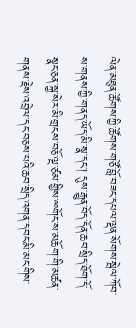ལེན་མཐུན་ཚོགས་ཀྱི་ཚོགས་གཙོ་བློ་བཟང་དཔལ་ལྡན་སོགས་སྦེལ་ཀོབ་ས་གནས་ཀྱི་གནད་ཡོད་མི་སྣ་དང་། དུས་རྒྱུན་བོད་དོན་ཆབ་སྲིད་ཐོག་དོ་སྣང་ཅན་སྐྱ་སེར་མི་གྲངས་བཅོ་ལྔ་ཙམ་གྱིས་ྋགོང་ས་མཆོག་གི་མཚན་གནས་རྗེས་འབྲེལ་དང་བཅས་པའི་ཆབ་སྲིད་འགན་དབང་མི་མང་གིས་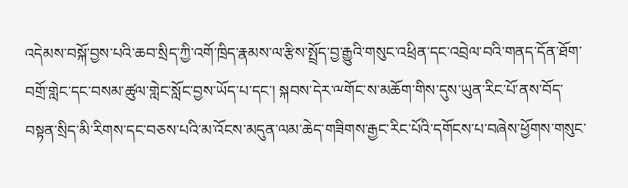འདེམས་བསྐོ་བྱས་པའི་ཆབ་སྲིད་ཀྱི་འགོ་ཁྲིད་རྣམས་ལ་རྩིས་སྤྲོད་བྱ་རྒྱུའི་གསུང་འཕྲིན་དང་འབྲེལ་བའི་གནད་དོན་ཐོག་བགྲོ་གླེང་དང་བསམ་ཚུལ་གླེང་སློང་བྱས་ཡོད་པ་དང་། སྐབས་དེར་ྋགོང་ས་མཆོག་གིས་དུས་ཡུན་རིང་པོ་ནས་བོད་བསྟན་སྲིད་མི་རིགས་དང་བཅས་པའི་མ་འོངས་མདུན་ལམ་ཆེད་གཟིགས་རྒྱང་རིང་པོའི་དགོངས་པ་བཞེས་ཕྱོགས་གསུང་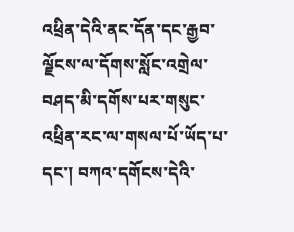འཕྲིན་དེའི་ནང་དོན་དང་རྒྱབ་ལྗོངས་ལ་དོགས་སློང་འགྲེལ་བཤད་མི་དགོས་པར་གསུང་འཕྲིན་རང་ལ་གསལ་པོ་ཡོད་པ་དང་། བཀའ་དགོངས་དེའི་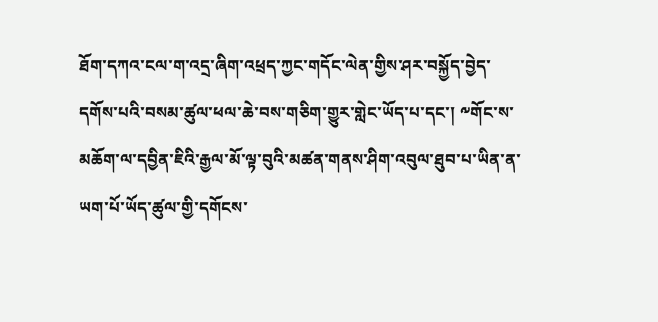ཐོག་དཀའ་ངལ་ག་འདྲ་ཞིག་འཕྲད་ཀྱང་གདོང་ལེན་གྱིས་ཤར་བསྐྱོད་བྱེད་དགོས་པའི་བསམ་ཚུལ་ཕལ་ཆེ་བས་གཅིག་གྱུར་གླེང་ཡོད་པ་དང་། ༸གོང་ས་མཆོག་ལ་དབྱིན་ཇིའི་རྒྱལ་མོ་ལྟ་བུའི་མཚན་གནས་ཤིག་འབུལ་ཐུབ་པ་ཡིན་ན་ཡག་པོ་ཡོད་ཚུལ་གྱི་དགོངས་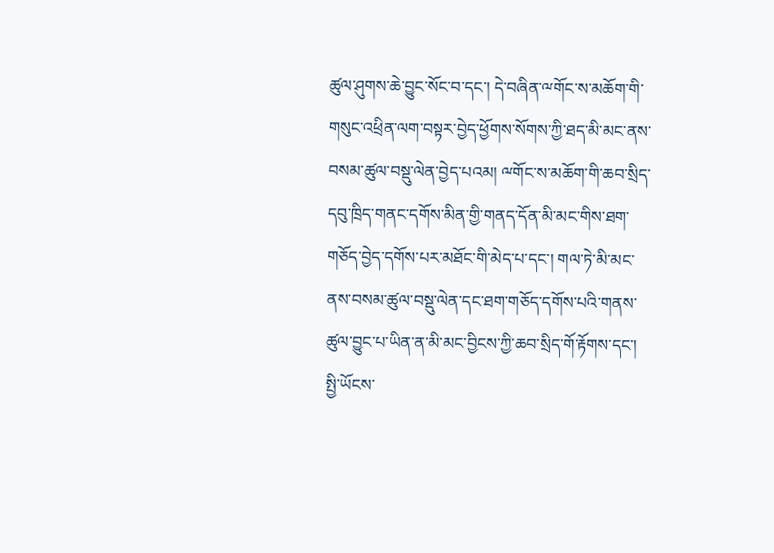ཚུལ་ཤུགས་ཆེ་བྱུང་སོང་བ་དང་། དེ་བཞིན་ྋགོང་ས་མཆོག་གི་གསུང་འཕྲིན་ལག་བསྟར་བྱེད་ཕྱོགས་སོགས་ཀྱི་ཐད་མི་མང་ནས་བསམ་ཚུལ་བསྡུ་ལེན་བྱེད་པའམ། ྋགོང་ས་མཆོག་གི་ཆབ་སྲིད་དབུ་ཁྲིད་གནང་དགོས་མིན་གྱི་གནད་དོན་མི་མང་གིས་ཐག་གཅོད་བྱེད་དགོས་པར་མཐོང་གི་མེད་པ་དང་། གལ་ཏེ་མི་མང་ནས་བསམ་ཚུལ་བསྡུ་ལེན་དང་ཐག་གཅོད་དགོས་པའི་གནས་ཚུལ་བྱུང་པ་ཡིན་ན་མི་མང་བྱིངས་ཀྱི་ཆབ་སྲིད་གོ་རྟོགས་དང་། སྤྱི་ཡོངས་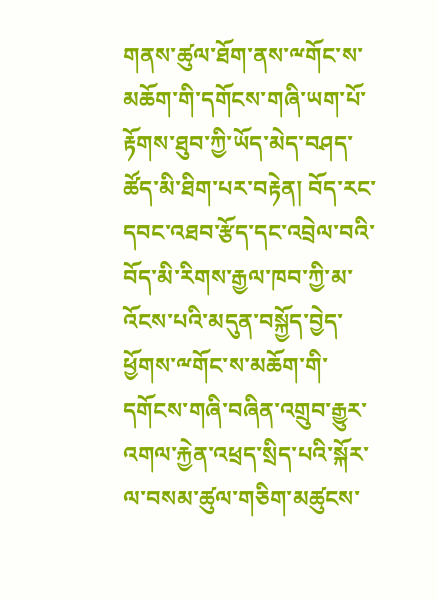གནས་ཚུལ་ཐོག་ནས་ྋགོང་ས་མཆོག་གི་དགོངས་གཞི་ཡག་པོ་རྟོགས་ཐུབ་ཀྱི་ཡོད་མེད་བཤད་ཚོད་མི་ཐིག་པར་བརྟེན། བོད་རང་དབང་འཐབ་རྩོད་དང་འབྲེལ་བའི་བོད་མི་རིགས་རྒྱལ་ཁབ་ཀྱི་མ་འོངས་པའི་མདུན་བསྐྱོད་བྱེད་ཕྱོགས་ྋགོང་ས་མཆོག་གི་དགོངས་གཞི་བཞིན་འགྲུབ་རྒྱུར་འགལ་རྐྱེན་འཕྲད་སྲིད་པའི་སྐོར་ལ་བསམ་ཚུལ་གཅིག་མཚུངས་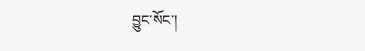བྱུང་སོང་།